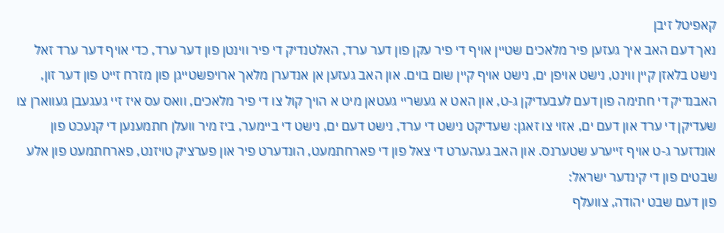קאפיטל זיבן
נאך דעם האב איך געזען פיר מלאכים שטיין אויף די פיר עקן פון דער ערד, האלטנדיק די פיר ווינטן פון דער ערד, כדי אויף דער ערד זאל נישט בלאזן קיין ווינט, נישט אויפן ים, נישט אויף קיין שום בוים. און האב געזען אן אנדערן מלאך ארויפשטייגן פון מזרח זייט פון דער זון, האבנדיק די חתימה פון דעם לעבעדיקן ג‑ט, און האט א געשריי געטאן מיט א הויך קול צו די פיר מלאכים, וואס עס איז זיי געגעבן געווארן צו שעדיקן די ערד און דעם ים, אזוי צו זאגן: שעדיקט נישט די ערד, נישט דעם ים, נישט די ביימער, ביז מיר וועלן חתמענען די קנעכט פון אונדזער ג‑ט אויף זייערע שטערנס. און האב געהערט די צאל פון די פארחתמעט, הונדערט פיר און פערציק טויזנט, פארחתמעט פון אלע שבטים פון די קינדער ישראל:
פון דעם שבט יהודה, צוועלף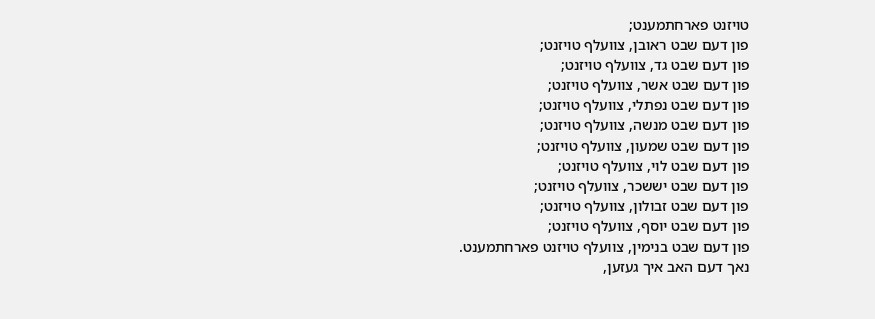טויזנט פארחתמענט;
פון דעם שבט ראובן, צוועלף טויזנט;
פון דעם שבט גד, צוועלף טויזנט;
פון דעם שבט אשר, צוועלף טויזנט;
פון דעם שבט נפתלי, צוועלף טויזנט;
פון דעם שבט מנשה, צוועלף טויזנט;
פון דעם שבט שמעון, צוועלף טויזנט;
פון דעם שבט לוי, צוועלף טויזנט;
פון דעם שבט יששכר, צוועלף טויזנט;
פון דעם שבט זבולון, צוועלף טויזנט;
פון דעם שבט יוסף, צוועלף טויזנט;
פון דעם שבט בנימין, צוועלף טויזנט פארחתמענט.
נאך דעם האב איך געזען,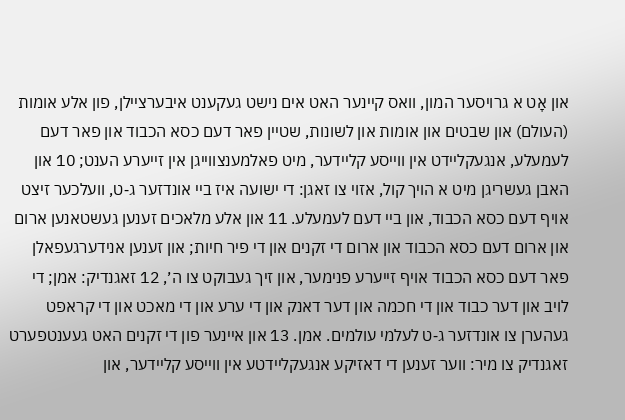און אָט א גרויסער המון, וואס קיינער האט אים נישט געקענט איבערציילן, פון אלע אומות (העולם) און שבטים און אומות און לשונות, שטיין פאר דעם כסא הכבוד און פאר דעם לעמעלע, אנגעקליידט אין ווייסע קליידער, מיט פאלמענצווייגן אין זייערע הענט; 10 און האבן געשריגן מיט א הויך קול, אזוי צו זאגן: די ישועה איז ביי אונדזער ג‑ט, וועלכער זיצט אויף דעם כסא הכבוד, און ביי דעם לעמעלע. 11 און אלע מלאכים זענען געשטאנען ארום און ארום דעם כסא הכבוד און ארום די זקנים און די פיר חיות; און זענען אנידערגעפאלן פאר דעם כסא הכבוד אויף זייערע פנימער, און זיך געבוקט צו ה׳, 12 זאגנדיק: אמן; די לויב און דער כבוד און די חכמה און דער דאנק און די ערע און די מאכט און די קראפט געהערן צו אונדזער ג‑ט לעלמי עולמים. אמן. 13 און איינער פון די זקנים האט געענטפערט זאגנדיק צו מיר: ווער זענען די דאזיקע אנגעקליידטע אין ווייסע קליידער, און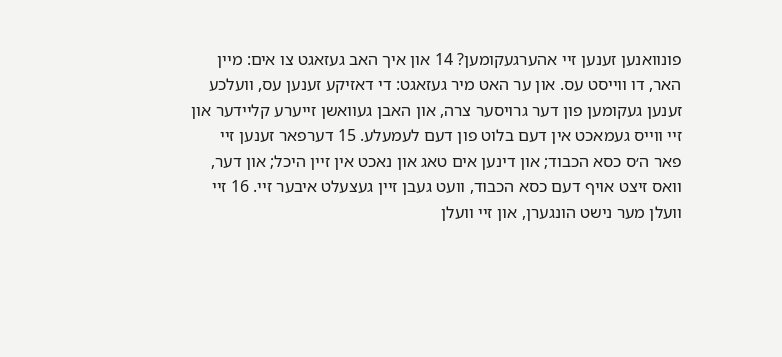פונוואנען זענען זיי אהערגעקומען? 14 און איך האב געזאגט צו אים: מיין האר, דו ווייסט עס. און ער האט מיר געזאגט: די דאזיקע זענען עס, וועלכע זענען געקומען פון דער גרויסער צרה, און האבן געוואשן זייערע קליידער און זיי ווייס געמאכט אין דעם בלוט פון דעם לעמעלע. 15 דערפאר זענען זיי פאר ה׳ס כסא הכבוד; און דינען אים טאג און נאכט אין זיין היכל; און דער, וואס זיצט אויף דעם כסא הכבוד, וועט געבן זיין געצעלט איבער זיי. 16 זיי וועלן מער נישט הונגערן, און זיי וועלן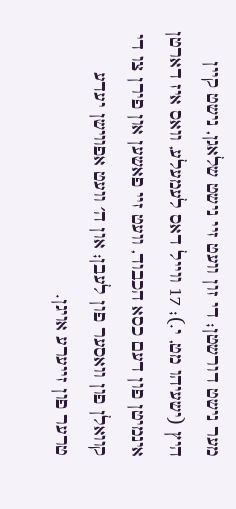מער נישט דורשטן; די זון וועט זיי נישט שלאגן, נישט קיין היץ (ישעיהו מט, י.); 17 ווייל דאס לעמעלע, וואס איז דארטן אינמיטן פון דעם כסא הכבוד, וועט זיי פאשען און פירן צו די קוואלן פון וואסער פון לעבן; און ה׳ וועט אפווישן יעדע טרער פון זייערע אויגן.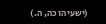(ישעיהו כה, ה.)